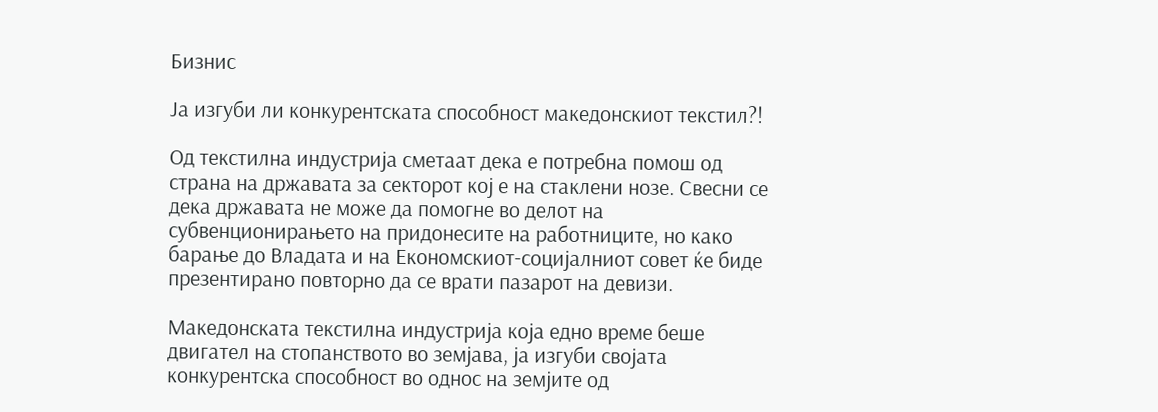Бизнис

Ја изгуби ли конкурентската способност македонскиот текстил?!

Од текстилна индустрија сметаат дека е потребна помош од страна на државата за секторот кој е на стаклени нозе. Свесни се дека државата не може да помогне во делот на субвенционирањето на придонесите на работниците, но како барање до Владата и на Економскиот-социјалниот совет ќе биде презентирано повторно да се врати пазарот на девизи.

Македонската текстилна индустрија која едно време беше двигател на стопанството во земјава, ја изгуби својата конкурентска способност во однос на земјите од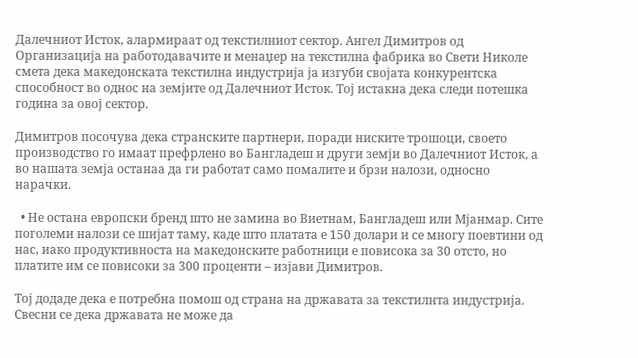Далечниот Исток, алармираат од текстилниот сектор. Ангел Димитров од Организација на работодавачите и менаџер на текстилна фабрика во Свети Николе смета дека македонската текстилна индустрија ја изгуби својата конкурентска способност во однос на земјите од Далечниот Исток. Тој истакна дека следи потешка година за овој сектор.

Димитров посочува дека странските партнери, поради ниските трошоци, своето производство го имаат префрлено во Бангладеш и други земји во Далечниот Исток, а во нашата земја останаа да ги работат само помалите и брзи налози, односно нарачки.

  • Не остана европски бренд што не замина во Виетнам, Бангладеш или Мјанмар. Сите поголеми налози се шијат таму, каде што платата е 150 долари и се многу поевтини од нас, иако продуктивноста на македонските работници е повисока за 30 отсто, но платите им се повисоки за 300 проценти – изјави Димитров.

Тој додаде дека е потребна помош од страна на државата за текстилнта индустрија. Свесни се дека државата не може да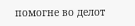помогне во делот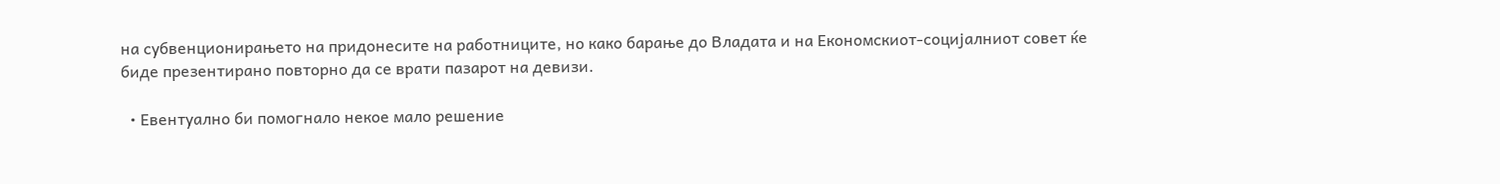на субвенционирањето на придонесите на работниците, но како барање до Владата и на Економскиот-социјалниот совет ќе биде презентирано повторно да се врати пазарот на девизи.

  • Евентуално би помогнало некое мало решение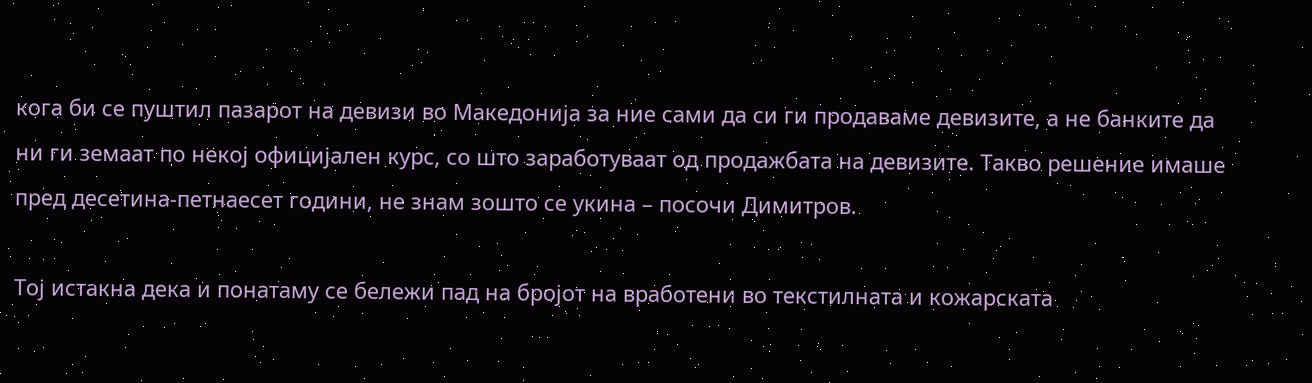кога би се пуштил пазарот на девизи во Македонија за ние сами да си ги продаваме девизите, а не банките да ни ги земаат по некој официјален курс, со што заработуваат од продажбата на девизите. Такво решение имаше пред десетина-петнаесет години, не знам зошто се укина – посочи Димитров.

Тој истакна дека и понатаму се бележи пад на бројот на вработени во текстилната и кожарската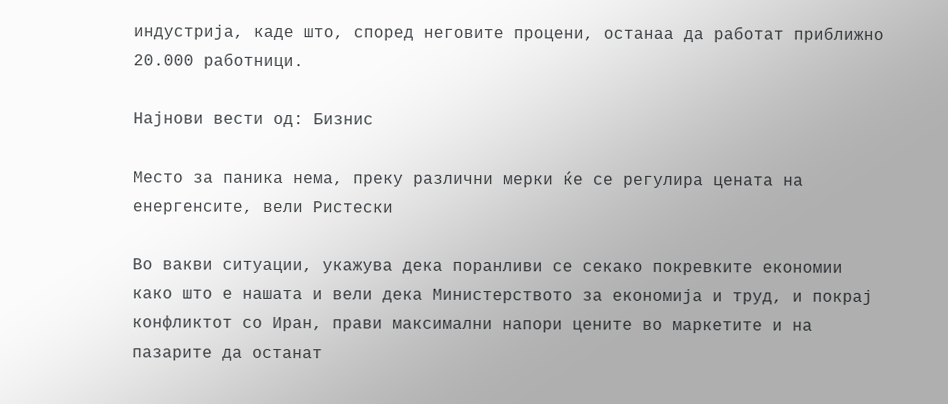индустрија, каде што, според неговите процени, останаа да работат приближно 20.000 работници.

Најнови вести од: Бизнис

Место за паника нема, преку различни мерки ќе се регулира цената на енергенсите, вели Ристески

Во вакви ситуации, укажува дека поранливи се секако покревките економии како што е нашата и вели дека Министерството за економија и труд, и покрај конфликтот со Иран, прави максимални напори цените во маркетите и на пазарите да останат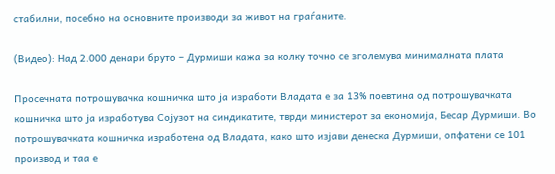стабилни, посебно на основните производи за живот на граѓаните.

(Видео): Над 2.000 денари бруто – Дурмиши кажа за колку точно се зголемува минималната плата

Просечната потрошувачка кошничка што ја изработи Владата е за 13% поевтина од потрошувачката кошничка што ја изработува Сојузот на синдикатите, тврди министерот за економија, Бесар Дурмиши. Во потрошувачката кошничка изработена од Владата, како што изјави денеска Дурмиши, опфатени се 101 производ и таа е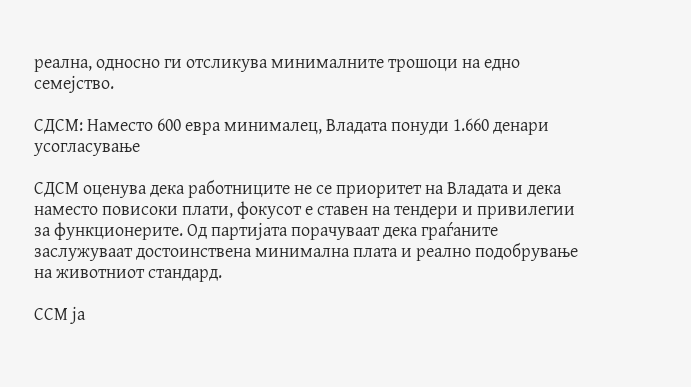реална, односно ги отсликува минималните трошоци на едно семејство.

СДСМ: Наместо 600 евра минималец, Владата понуди 1.660 денари усогласување

СДСМ оценува дека работниците не се приоритет на Владата и дека наместо повисоки плати, фокусот е ставен на тендери и привилегии за функционерите. Од партијата порачуваат дека граѓаните заслужуваат достоинствена минимална плата и реално подобрување на животниот стандард.

ССМ ја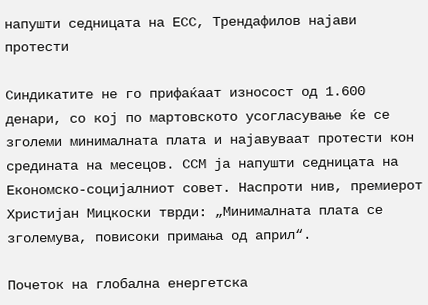напушти седницата на ЕСС, Трендафилов најави протести

Синдикатите не го прифаќаат износост од 1.600 денари, со кој по мартовското усогласување ќе се зголеми минималната плата и најавуваат протести кон средината на месецов. ССМ ја напушти седницата на Економско-социјалниот совет. Наспроти нив, премиерот Христијан Мицкоски тврди: „Минималната плата се зголемува, повисоки примања од април“.

Почеток на глобална енергетска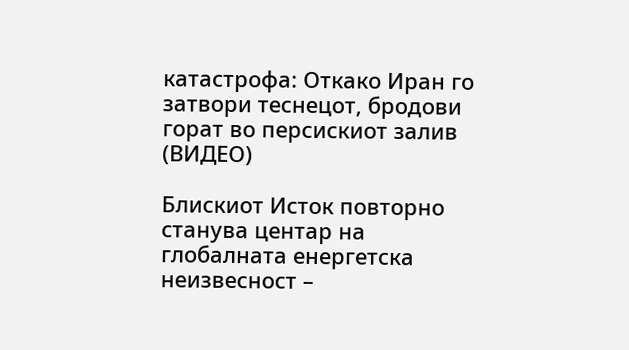катастрофа: Откако Иран го затвори теснецот, бродови горат во персискиот залив (ВИДЕО)

Блискиот Исток повторно станува центар на глобалната енергетска неизвесност –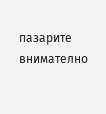пазарите внимателно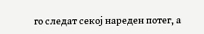го следат секој нареден потег, а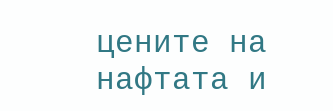цените на нафтата и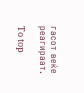гасот веќе реагираат.

To top